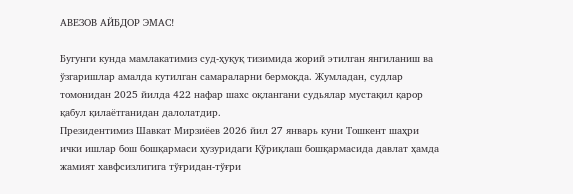АВЕЗОВ АЙБДОР ЭМАС!

Бугунги кунда мамлакатимиз суд-ҳуқуқ тизимида жорий этилган янгиланиш ва ўзгаришлар амалда кутилган самараларни бермоқда. Жумладан, судлар томонидан 2025 йилда 422 нафар шахс оқлангани судьялар мустақил қарор қабул қилаётганидан далолатдир.
Президентимиз Шавкат Мирзиёев 2026 йил 27 январь куни Тошкент шаҳри ички ишлар бош бошқармаси ҳузуридаги Қўриқлаш бошқармасида давлат ҳамда жамият хавфсизлигига тўғридан-тўғри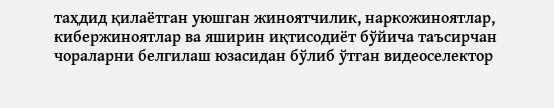таҳдид қилаётган уюшган жиноятчилик, наркожиноятлар, кибержиноятлар ва яширин иқтисодиёт бўйича таъсирчан чораларни белгилаш юзасидан бўлиб ўтган видеоселектор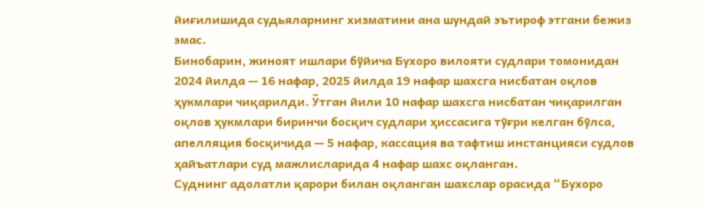йиғилишида судьяларнинг хизматини ана шундай эътироф этгани бежиз эмас.
Бинобарин, жиноят ишлари бўйича Бухоро вилояти судлари томонидан 2024 йилда — 16 нафар, 2025 йилда 19 нафар шахсга нисбатан оқлов ҳукмлари чиқарилди. Ўтган йили 10 нафар шахсга нисбатан чиқарилган оқлов ҳукмлари биринчи босқич судлари ҳиссасига тўғри келган бўлса, апелляция босқичида — 5 нафар, кассация ва тафтиш инстанцияси судлов ҳайъатлари суд мажлисларида 4 нафар шахс оқланган.
Суднинг адолатли қарори билан оқланган шахслар орасида “Бухоро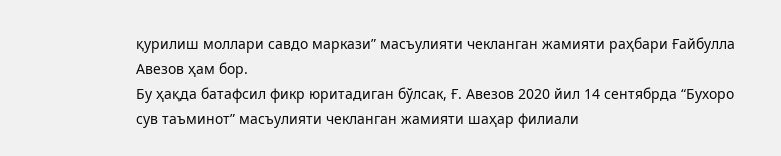қурилиш моллари савдо маркази” масъулияти чекланган жамияти раҳбари Ғайбулла Авезов ҳам бор.
Бу ҳақда батафсил фикр юритадиган бўлсак, Ғ. Авезов 2020 йил 14 сентябрда “Бухоро сув таъминот” масъулияти чекланган жамияти шаҳар филиали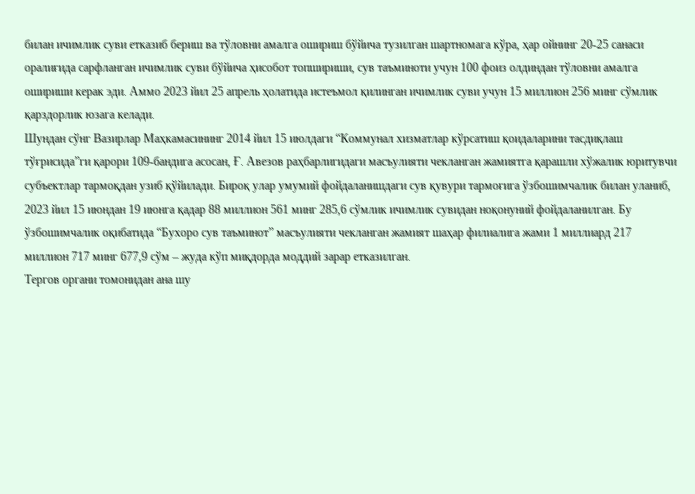билан ичимлик суви етказиб бериш ва тўловни амалга ошириш бўйича тузилган шартномага кўра, ҳар ойнинг 20-25 санаси оралиғида сарфланган ичимлик суви бўйича ҳисобот топшириши, сув таъминоти учун 100 фоиз олдиндан тўловни амалга ошириши керак эди. Аммо 2023 йил 25 апрель ҳолатида истеъмол қилинган ичимлик суви учун 15 миллион 256 минг сўмлик қарздорлик юзага келади.
Шундан сўнг Вазирлар Маҳкамасининг 2014 йил 15 июлдаги “Коммунал хизматлар кўрсатиш қоидаларини тасдиқлаш тўғрисида”ги қарори 109-бандига асосан, Ғ. Авезов раҳбарлигидаги масъулияти чекланган жамиятга қарашли хўжалик юритувчи субъектлар тармоқдан узиб қўйилади. Бироқ улар умумий фойдаланишдаги сув қувури тармоғига ўзбошимчалик билан уланиб, 2023 йил 15 июндан 19 июнга қадар 88 миллион 561 минг 285,6 сўмлик ичимлик сувидан ноқонуний фойдаланилган. Бу ўзбошимчалик оқибатида “Бухоро сув таъминот” масъулияти чекланган жамият шаҳар филиалига жами 1 миллиард 217 миллион 717 минг 677,9 сўм – жуда кўп миқдорда моддий зарар етказилган.
Тергов органи томонидан ана шу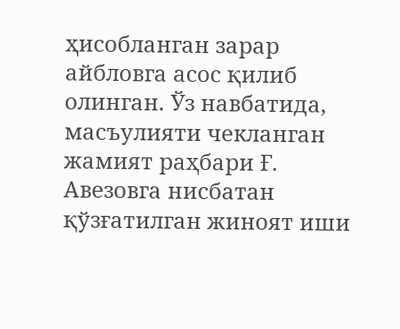ҳисобланган зарар айбловга асос қилиб олинган. Ўз навбатида, масъулияти чекланган жамият раҳбари Ғ. Авезовга нисбатан қўзғатилган жиноят иши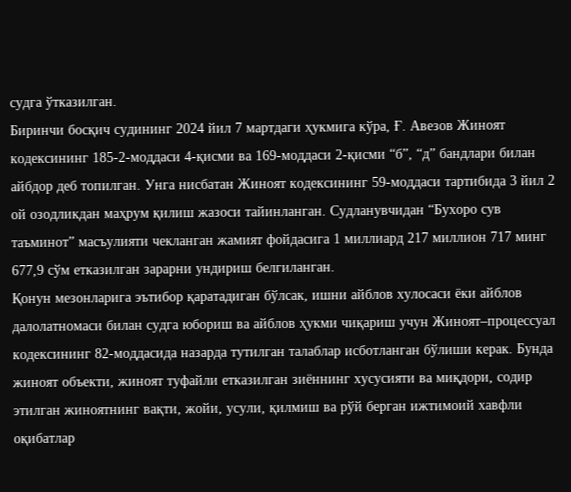судга ўтказилган.
Биринчи босқич судининг 2024 йил 7 мартдаги ҳукмига кўра, Ғ. Авезов Жиноят кодексининг 185-2-моддаси 4-қисми ва 169-моддаси 2-қисми “б”, “д” бандлари билан айбдор деб топилган. Унга нисбатан Жиноят кодексининг 59-моддаси тартибида 3 йил 2 ой озодликдан маҳрум қилиш жазоси тайинланган. Судланувчидан “Бухоро сув таъминот” масъулияти чекланган жамият фойдасига 1 миллиард 217 миллион 717 минг 677,9 сўм етказилган зарарни ундириш белгиланган.
Қонун мезонларига эътибор қаратадиган бўлсак, ишни айблов хулосаси ёки айблов далолатномаси билан судга юбориш ва айблов ҳукми чиқариш учун Жиноят–процессуал кодексининг 82-моддасида назарда тутилган талаблар исботланган бўлиши керак. Бунда жиноят объекти, жиноят туфайли етказилган зиённинг хусусияти ва миқдори, содир этилган жиноятнинг вақти, жойи, усули, қилмиш ва рўй берган ижтимоий хавфли оқибатлар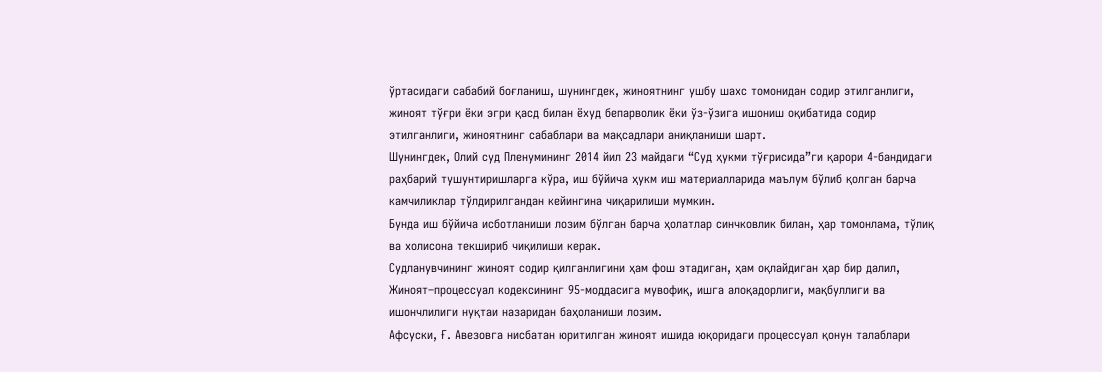ўртасидаги сабабий боғланиш, шунингдек, жиноятнинг ушбу шахс томонидан содир этилганлиги, жиноят тўғри ёки эгри қасд билан ёхуд бепарволик ёки ўз-ўзига ишониш оқибатида содир этилганлиги, жиноятнинг сабаблари ва мақсадлари аниқланиши шарт.
Шунингдек, Олий суд Пленумининг 2014 йил 23 майдаги “Суд ҳукми тўғрисида”ги қарори 4-бандидаги раҳбарий тушунтиришларга кўра, иш бўйича ҳукм иш материалларида маълум бўлиб қолган барча камчиликлар тўлдирилгандан кейингина чиқарилиши мумкин.
Бунда иш бўйича исботланиши лозим бўлган барча ҳолатлар синчковлик билан, ҳар томонлама, тўлиқ ва холисона текшириб чиқилиши керак.
Судланувчининг жиноят содир қилганлигини ҳам фош этадиган, ҳам оқлайдиган ҳар бир далил, Жиноят–процессуал кодексининг 95-моддасига мувофиқ, ишга алоқадорлиги, мақбуллиги ва ишончлилиги нуқтаи назаридан баҳоланиши лозим.
Афсуски, Ғ. Авезовга нисбатан юритилган жиноят ишида юқоридаги процессуал қонун талаблари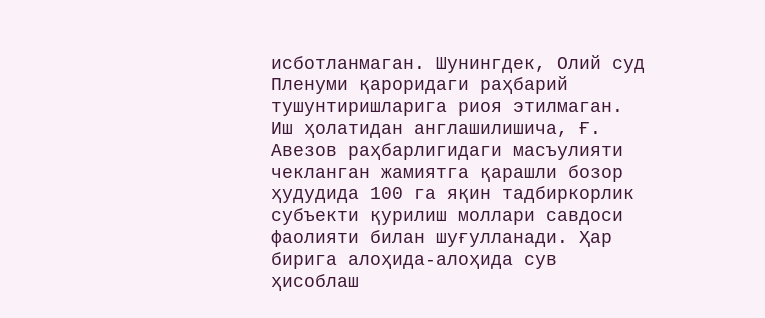исботланмаган. Шунингдек, Олий суд Пленуми қароридаги раҳбарий тушунтиришларига риоя этилмаган.
Иш ҳолатидан англашилишича, Ғ. Авезов раҳбарлигидаги масъулияти чекланган жамиятга қарашли бозор ҳудудида 100 га яқин тадбиркорлик субъекти қурилиш моллари савдоси фаолияти билан шуғулланади. Ҳар бирига алоҳида-алоҳида сув ҳисоблаш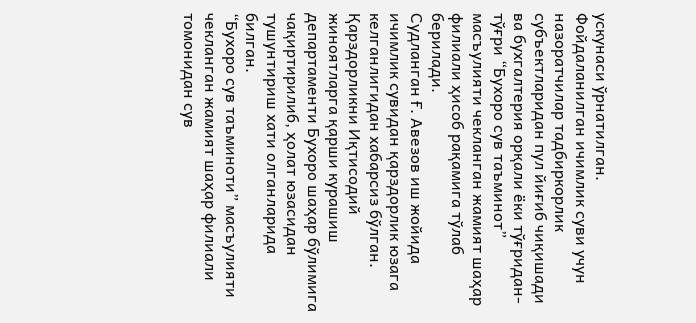ускунаси ўрнатилган.
Фойдаланилган ичимлик суви учун назоратчилар тадбиркорлик субъектларидан пул йиғиб чиқишади ва бухгалтерия орқали ёки тўғридан-тўғри “Бухоро сув таъминот” масъулияти чекланган жамият шаҳар филиали ҳисоб рақамига тўлаб берилади.
Судланган Ғ. Авезов иш жойида ичимлик сувидан қарздорлик юзага келганлигидан хабарсиз бўлган. Қарздорликни Иқтисодий жиноятларга қарши курашиш департаменти Бухоро шаҳар бўлимига чақиртирилиб, ҳолат юзасидан тушунтириш хати олганларида билган.
“Бухоро сув таъминоти” масъулияти чекланган жамият шаҳар филиали томонидан сув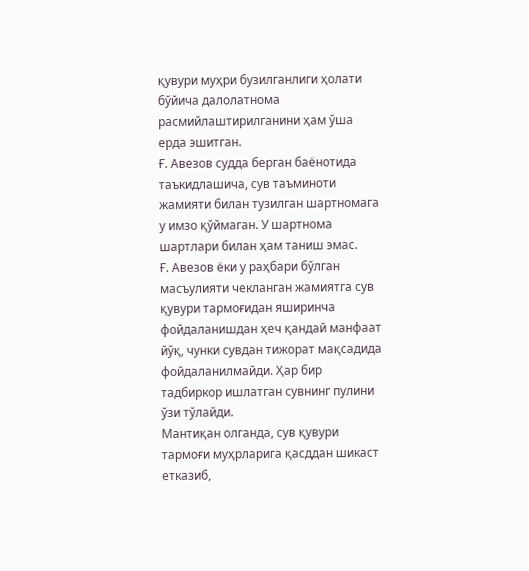қувури муҳри бузилганлиги ҳолати бўйича далолатнома расмийлаштирилганини ҳам ўша ерда эшитган.
Ғ. Авезов судда берган баёнотида таъкидлашича, сув таъминоти жамияти билан тузилган шартномага у имзо қўймаган. У шартнома шартлари билан ҳам таниш эмас.
Ғ. Авезов ёки у раҳбари бўлган масъулияти чекланган жамиятга сув қувури тармоғидан яширинча фойдаланишдан ҳеч қандай манфаат йўқ, чунки сувдан тижорат мақсадида фойдаланилмайди. Ҳар бир тадбиркор ишлатган сувнинг пулини ўзи тўлайди.
Мантиқан олганда, сув қувури тармоғи муҳрларига қасддан шикаст етказиб,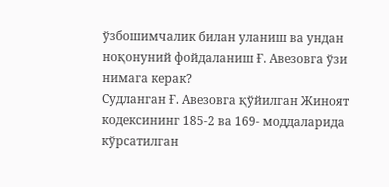ўзбошимчалик билан уланиш ва ундан ноқонуний фойдаланиш Ғ. Авезовга ўзи нимага керак?
Судланган Ғ. Авезовга қўйилган Жиноят кодексининг 185-2 ва 169- моддаларида кўрсатилган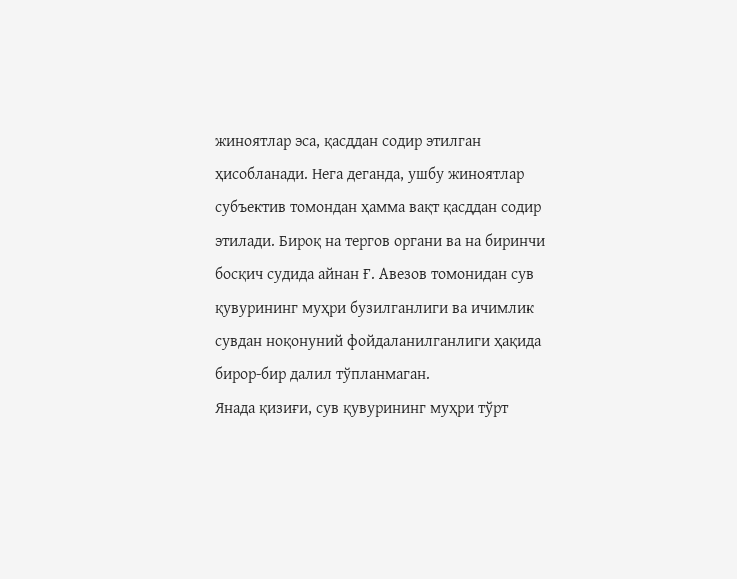жиноятлар эса, қасддан содир этилган ҳисобланади. Нега деганда, ушбу жиноятлар субъектив томондан ҳамма вақт қасддан содир этилади. Бироқ на тергов органи ва на биринчи босқич судида айнан Ғ. Авезов томонидан сув қувурининг муҳри бузилганлиги ва ичимлик сувдан ноқонуний фойдаланилганлиги ҳақида бирор-бир далил тўпланмаган.
Янада қизиғи, сув қувурининг муҳри тўрт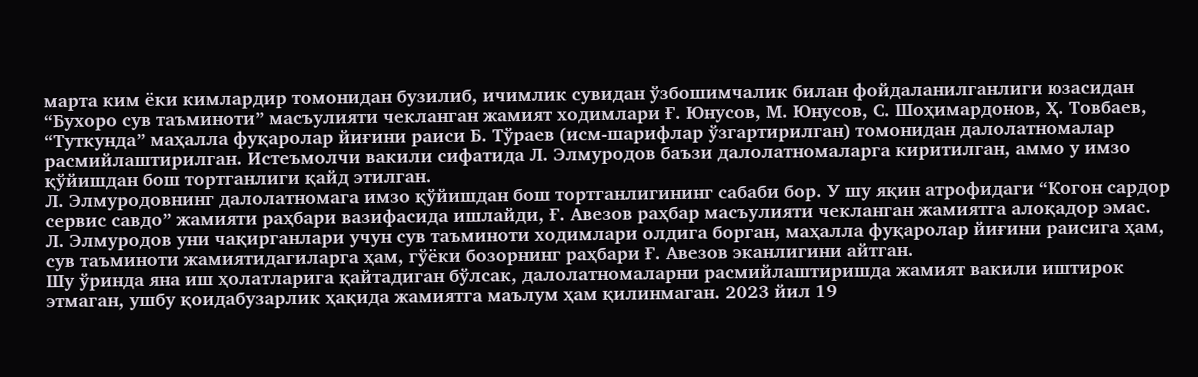марта ким ёки кимлардир томонидан бузилиб, ичимлик сувидан ўзбошимчалик билан фойдаланилганлиги юзасидан “Бухоро сув таъминоти” масъулияти чекланган жамият ходимлари Ғ. Юнусов, М. Юнусов, С. Шоҳимардонов, Ҳ. Товбаев, “Туткунда” маҳалла фуқаролар йиғини раиси Б. Тўраев (исм-шарифлар ўзгартирилган) томонидан далолатномалар расмийлаштирилган. Истеъмолчи вакили сифатида Л. Элмуродов баъзи далолатномаларга киритилган, аммо у имзо қўйишдан бош тортганлиги қайд этилган.
Л. Элмуродовнинг далолатномага имзо қўйишдан бош тортганлигининг сабаби бор. У шу яқин атрофидаги “Когон сардор сервис савдо” жамияти раҳбари вазифасида ишлайди, Ғ. Авезов раҳбар масъулияти чекланган жамиятга алоқадор эмас. Л. Элмуродов уни чақирганлари учун сув таъминоти ходимлари олдига борган, маҳалла фуқаролар йиғини раисига ҳам, сув таъминоти жамиятидагиларга ҳам, гўёки бозорнинг раҳбари Ғ. Авезов эканлигини айтган.
Шу ўринда яна иш ҳолатларига қайтадиган бўлсак, далолатномаларни расмийлаштиришда жамият вакили иштирок этмаган, ушбу қоидабузарлик ҳақида жамиятга маълум ҳам қилинмаган. 2023 йил 19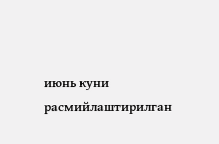июнь куни расмийлаштирилган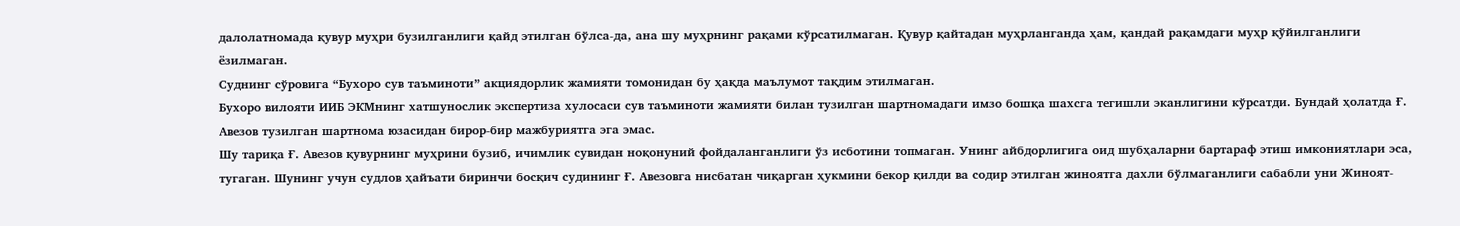далолатномада қувур муҳри бузилганлиги қайд этилган бўлса-да, ана шу муҳрнинг рақами кўрсатилмаган. Қувур қайтадан муҳрланганда ҳам, қандай рақамдаги муҳр қўйилганлиги ёзилмаган.
Суднинг сўровига “Бухоро сув таъминоти” акциядорлик жамияти томонидан бу ҳақда маълумот тақдим этилмаган.
Бухоро вилояти ИИБ ЭКМнинг хатшунослик экспертиза хулосаси сув таъминоти жамияти билан тузилган шартномадаги имзо бошқа шахсга тегишли эканлигини кўрсатди. Бундай ҳолатда Ғ. Авезов тузилган шартнома юзасидан бирор-бир мажбуриятга эга эмас.
Шу тариқа Ғ. Авезов қувурнинг муҳрини бузиб, ичимлик сувидан ноқонуний фойдаланганлиги ўз исботини топмаган. Унинг айбдорлигига оид шубҳаларни бартараф этиш имкониятлари эса, тугаган. Шунинг учун судлов ҳайъати биринчи босқич судининг Ғ. Авезовга нисбатан чиқарган ҳукмини бекор қилди ва содир этилган жиноятга дахли бўлмаганлиги сабабли уни Жиноят-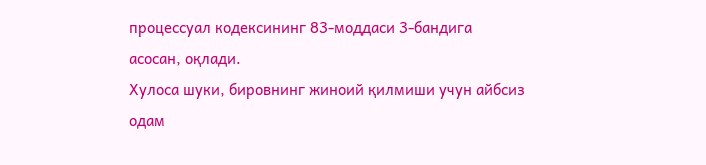процессуал кодексининг 83-моддаси 3-бандига асосан, оқлади.
Хулоса шуки, бировнинг жиноий қилмиши учун айбсиз одам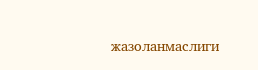жазоланмаслиги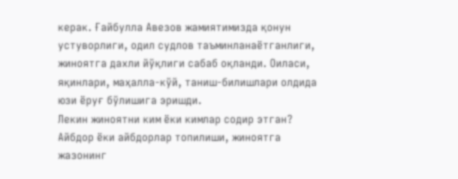керак. Ғайбулла Авезов жамиятимизда қонун устуворлиги, одил судлов таъминланаётганлиги, жиноятга дахли йўқлиги сабаб оқланди. Оиласи, яқинлари, маҳалла-кўй, таниш-билишлари олдида юзи ёруғ бўлишига эришди.
Лекин жиноятни ким ёки кимлар содир этган? Айбдор ёки айбдорлар топилиши, жиноятга жазонинг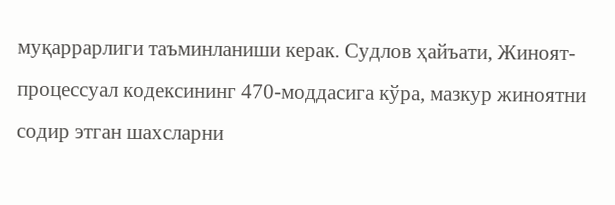муқаррарлиги таъминланиши керак. Судлов ҳайъати, Жиноят-процессуал кодексининг 470-моддасига кўра, мазкур жиноятни содир этган шахсларни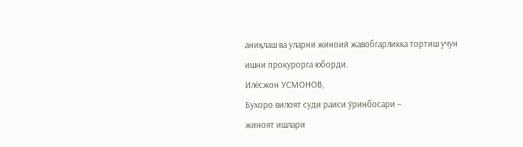аниқлаш ва уларни жиноий жавобгарликка тортиш учун ишни прокурорга юборди.
Илёсжон УСМОНОВ,
Бухоро вилоят суди раиси ўринбосари –
жиноят ишлари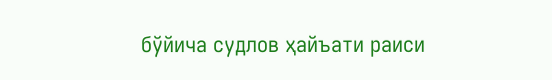бўйича судлов ҳайъати раиси